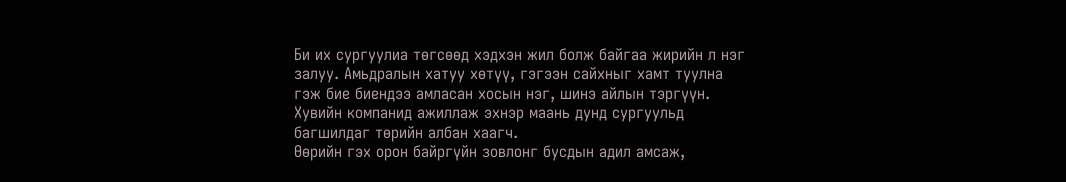Би их сургуулиа төгсөөд хэдхэн жил болж байгаа жирийн л нэг залуу. Амьдралын хатуу хөтүү, гэгээн сайхныг хамт туулна гэж бие биендээ амласан хосын нэг, шинэ айлын тэргүүн. Хувийн компанид ажиллаж эхнэр маань дунд сургуульд багшилдаг төрийн албан хаагч.
Өөрийн гэх орон байргүйн зовлонг бусдын адил амсаж,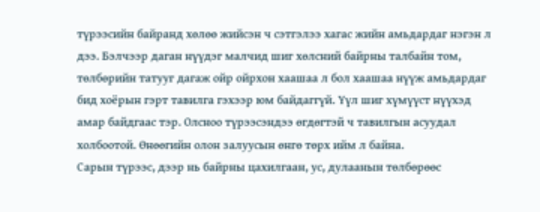түрээсийн байранд хөлөө жийсэн ч сэтгэлээ хагас жийн амьдардаг нэгэн л дээ. Бэлчээр даган нүүдэг малчид шиг хөлсний байрны талбайн том, төлбөрийн татууг дагаж ойр ойрхон хаашаа л бол хаашаа нүүж амьдардаг бид хоёрын гэрт тавилга гэхээр юм байдаггүй. Үүл шиг хүмүүст нүүхэд амар байдгаас тэр. Олсноо түрээсэндээ өгдөгтэй ч тавилгын асуудал холбоотой. Өнөөгийн олон залуусын өнгө төрх ийм л байна.
Сарын түрээс, дээр нь байрны цахилгаан, ус, дулаанын төлбөрөөс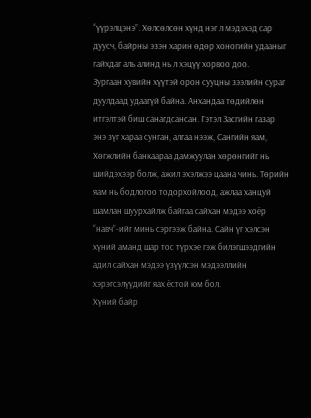“үүрэлцэнэ”. Хөлсөлсөн хүнд нэг л мэдэхэд сар дуусч, байрны эзэн харин өдөр хоногийн удааныг гайхдаг аль алинд нь л хэцүү хорвоо доо.
Зургаан хувийн хүүтэй орон сууцны зээлийн сураг дуулдаад удаагүй байна. Анхандаа төдийлөн итгэлтэй биш санагдсансан. Гэтэл Засгийн газар энэ зүг хараа сунган, алгаа нээж, Сангийн яам, Хөгжлийн банкаараа дамжуулан хөрөнгийг нь шийдэхээр болж, ажил эхэлжээ цаана чинь. Төрийн яам нь бодлогоо тодорхойлоод, ажлаа ханцуй шамлан шуурхайлж байгаа сайхан мэдээ хоёр “навч”-ийг минь сэргээж байна. Сайн үг хэлсэн хүний аманд шар тос түрхэе гэж билэгшээдгийн адил сайхан мэдээ үзүүлсэн мэдээллийн хэрэгсэлүүдийг яах ёстой юм бол.
Хүний байр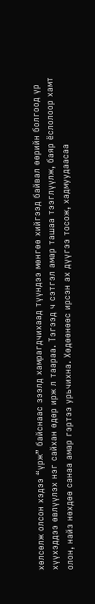хөлсөлж олсон хэдээ “үрж” байснаас зээлд хамрагдчихаад түүндээ мөнгөө хийгээд байвал өөрийн болгоод үр хүүхэддээ өвлүүлэх нэг сайхан өдөр ирж л таараа. Тэгээд ч сэтгэл амар ташаа тээглүүлж, баяр ёслолоор хамт олон, найз нөхдөө санаа амар гэртээ урьчихна. Хөдөөнөөс ирсэн ах дүүгээ тосож, хадмуудаасаа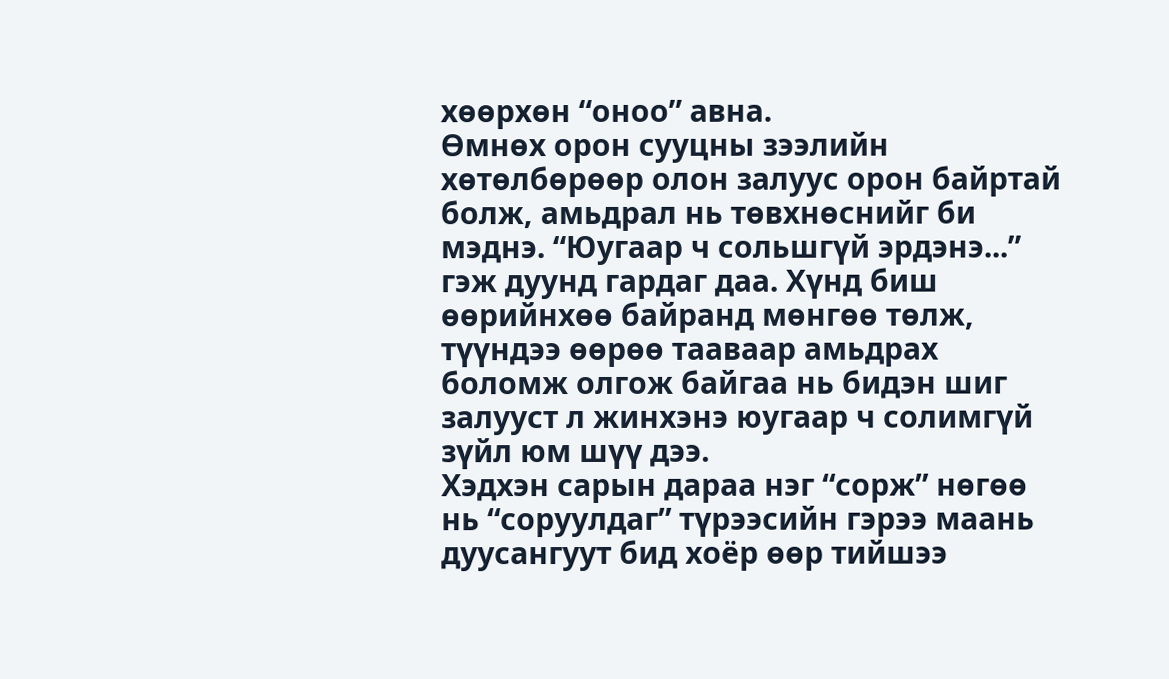хөөрхөн “оноо” авна.
Өмнөх орон сууцны зээлийн хөтөлбөрөөр олон залуус орон байртай болж, амьдрал нь төвхнөснийг би мэднэ. “Юугаар ч сольшгүй эрдэнэ...” гэж дуунд гардаг даа. Хүнд биш өөрийнхөө байранд мөнгөө төлж, түүндээ өөрөө тааваар амьдрах боломж олгож байгаа нь бидэн шиг залууст л жинхэнэ юугаар ч солимгүй зүйл юм шүү дээ.
Хэдхэн сарын дараа нэг “сорж” нөгөө нь “соруулдаг” түрээсийн гэрээ маань дуусангуут бид хоёр өөр тийшээ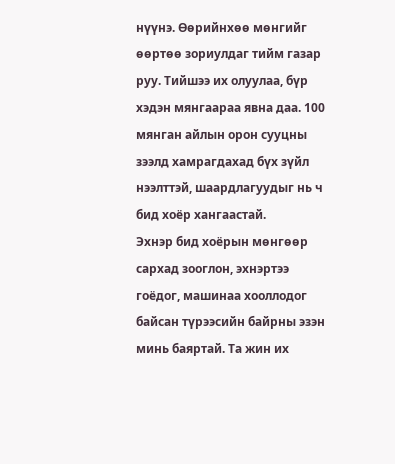нүүнэ. Өөрийнхөө мөнгийг өөртөө зориулдаг тийм газар руу. Тийшээ их олуулаа, бүр хэдэн мянгаараа явна даа. 100 мянган айлын орон сууцны зээлд хамрагдахад бүх зүйл нээлттэй, шаардлагуудыг нь ч бид хоёр хангаастай.
Эхнэр бид хоёрын мөнгөөр сархад зооглон, эхнэртээ гоёдог, машинаа хооллодог байсан түрээсийн байрны эзэн минь баяртай. Та жин их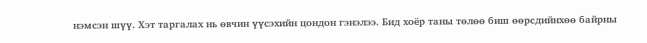нэмсэн шүү. Хэт таргалах нь өвчин үүсэхийн цондон гэнэлээ. Бид хоёр таны төлөө биш өөрсдийнхөө байрны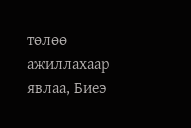төлөө ажиллахаар явлаа, Биеэ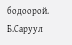бодоорой.
Б.Саруул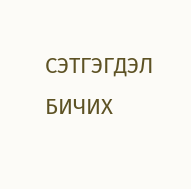СЭТГЭГДЭЛ БИЧИХ